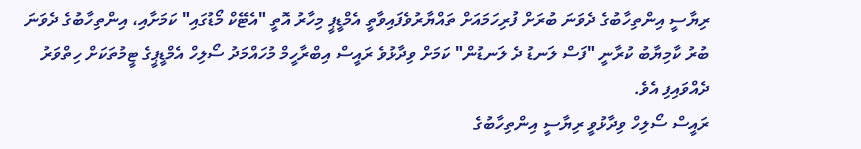ރިޔާސީ އިންތިހާބުގެ ދެވަނަ ބުރަށް ފުރިހަމައަށް ތައްޔާރުވެފައިވާތީ އެމްޑީޕީ މިހާރު އޮތީ "އެޓޭކް މޯޑުގައި" ކަމަށާއި، އިންތިހާބުގެ ދެވަނަ ބުރު ކާމިޔާބު ކުރާނީ "ފަސް ލަނޑު ދެ ލަނޑުން" ކަމަށް ވިދާޅުވެ ރައީސް އިބްރާހީމް މުހައްމަދު ސޯލިހް އެމްޑީޕީގެ ޓީމުތަކަށް ހިތްވަރު ދެއްވައިފި އެވެ.
ރައީސް ސޯލިހް ވިދާޅުވީ ރިޔާސީ އިންތިހާބުގެ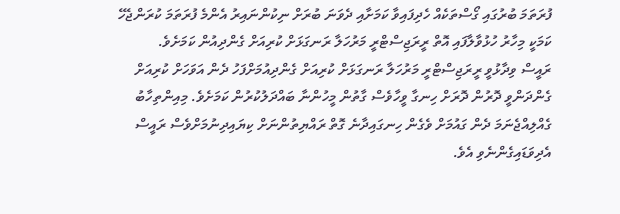ފުރަތަމަ ބުރުގައި ގޯސްތަކެއް ހެދިފައިވާ ކަމަށާއި ދެވަނަ ބުރަށް ނިކުންނައިރު އެންމެ ފުރަތަމަ ކުރަންޖެހޭ ކަމަކީ މިހާރު ހުޅުވާލާފައި އޮތް ރީރަޖިސްޓްރީ މަރުހަލާ ރަނގަޅަށް ކުރިއަށް ގެންދިއުން ކަމަށެވެ.
ރައީސް ވިދާޅުވީ ރީރަޖިސްޓްރީ މަރުހަލާ ރަނގަޅަށް ކުރިއަށް ގެންދިއުމަށްފަހު ދެން އަވަހަށް ކުރިއަށް ގެންދަންވީ ދޮރުން ދޮރަށް ހިނގާ ވީހާވެސް ގާތުން މީހުންނާ ބައްދަލުކުރުން ކަމަށެވެ. މިއިންތިހާބު ގެއްލިއްޖެނަމަ ދެން ގައުމަށް ވެގެން ހިނގައިދާނެ ގޮތް ރައްޔިތުންނަށް ކިޔައިދިނުމަށްވެސް ރައީސް އެދިވަޑައިގެންނެވި އެވެ.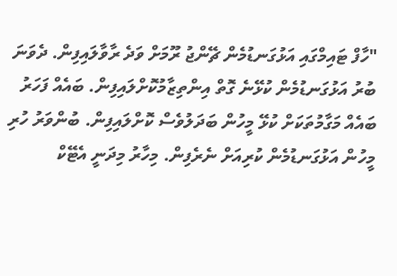"ހާފް ޓައިމްގައި އަޅުގަނޑުމެން ޗޭންޖު ރޫމަށް ވަދެ ރާވާލައިފިން. ދެވަނަ ބުރު އަޅުގަނޑުމެން ކުޅޭނެ ގޮތް އިންތިޒާމުކޮށްލައިފިން. ބައެއް ފަހަރު ބައެއް މަގާމުތަކަށް ކުޅޭ މީހުން ބަދަލުވެސް ކޮށްލައިފިން. ބުންވަރު ހުރި މީހުން އަޅުގަނޑުމެން ކުރިއަށް ނެރެފިން. މިހާރު މިދަނީ އެޓޭކް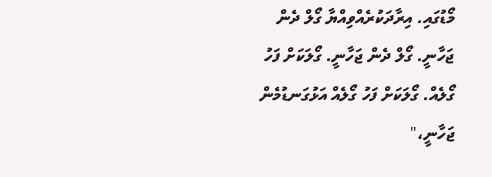މޯޑުގައި. އިރާދަކުރެއްވިއްޔާ ގޯލް ދެން ޖަހާނީ. ގޯލް ދެން ޖަހާނީ. ގޯލަކަށް ފަހު ގޯލެއް. ގޯލަކަށް ފަހު ގޯލެއް އަޅުގަނޑުމެން ޖަހާނީ،"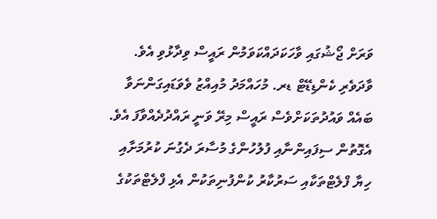ވަރަށް ޖޯޝުގައި ވާހަކަދައްކަވަމުން ރައީސް ވިދާޅުވި އެވެ.
ވާދަވެރި ކެންޑިޑޭޓް ޑރ. މުހައްމަދު މުއިއްޒު ވެވަޑައިގަންނަވާ ބައެއް ވައުދުތަކަށްވެސް ރައީސް މިރޭ ވަނީ ރައްދުދެއްވާފަ އެވެ. އެގޮތުން ސިފައިންނާއި ފުލުހުންގެ މުސާރަ ދެގުނަ ކުރުމަށާއި ހިޔާ ފްލެޓްތަކާއި ސަރުކާރު ކުންފުނިތަކުން އެޅި ފްލެޓްތަކުގެ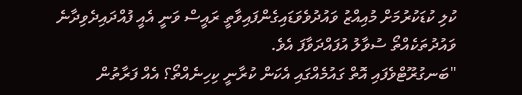ކުލި ކުޑަކުރުމަށް މުއިއްޒު ވައުދުވެވަޑައިގެންފައިވާތީ ރައީސް ވަނީ އެއީ ފުއްދައިދެވިދާނެ ވައުދުތަކެއްތޯ ސުވާލު އުފައްދަވާފަ އެވެ.
"ބަނގުރޫޓްވެފައި އޮތް ގައުމެއްގައި އެކަން ކުރާނީ ކިހިނެއްތޯ؟ އެއް ފަރާތުން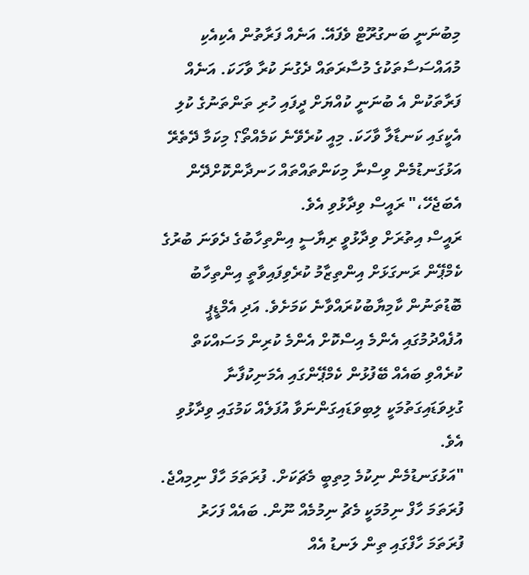މިބުނަނީ ބަނގުރޫޓް ވެފައޭ. އަނެއް ފަރާތުން އެކިއެކި މުއައްސަސާތަކުގެ މުސާރަތައް ދެގުނަ ކުރާ ވާހަކަ. އަނެއް ފަރާތަކުން އެ ބުނަނީ ކުއްޔަށް ދީފައި ހުރި ތަންތަނުގެ ކުލި އެކީގައި ކަނޑާލާ ވާހަކަ. މިއީ ކުރެވޭނެ ކަމެއްތޯ؟ މިކަމާ ދޭތެރޭ އަޅުގަނޑުމެން ވިސްނާ މިކަންތައްތައް ހަނދާންކޮށްދޭން އެބަޖެހޭ،" ރައީސް ވިދާޅުވި އެވެ.
ރައީސް އިތުރަށް ވިދާޅުވީ ރިޔާސީ އިންތިހާބުގެ ދެވަނަ ބުރުގެ ކެމްޕޭން ރަނގަޅަށް އިންތިޒާމު ކުރެވިފައިވާތީ އިންތިހާބު ބޮޑުތަނުން ކާމިޔާބުކުރައްވާނެ ކަމަށެވެ. އަދި އެމްޑީޕީ އުފެއްދުމުގައި އެންމެ އިސްކޮށް އެންމެ ކުރިން މަސައްކަތް ކުރެއްވި ބައެއް ބޭފުޅުން ކެމްޕޭންގައި އެމަނިކުފާނާ ގުޅިވަޑައިގަތުމަކީ ލިބިވަޑައިގަންނަވާ އުފަލެއް ކަމުގައި ވިދާޅުވި އެވެ.
"އަޅުގަނޑުމެން ނިކުމެ މިތިބީ މެޗަކަށް. ފުރަތަމަ ހާފް ނިމިއްޖެ. ފުރަތަމަ ހާފް ނިމުމަކީ މެޗު ނިމުމެއް ނޫން. ބައެއް ފަހަރު ފުރަތަމަ ހާފްގައި ތިން ލަނޑު އެއް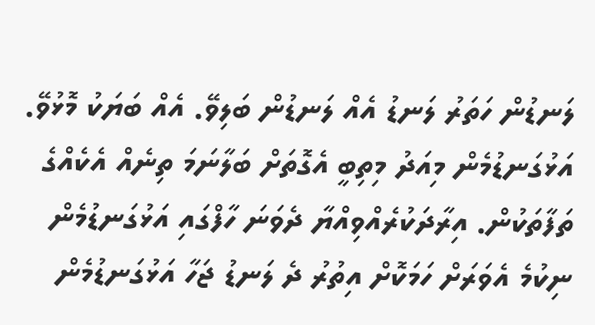ލަނޑުން ހަތަރު ލަނޑު އެއް ލަނޑުން ބަލިވޭ. އެއް ބަޔަކު މޮޅުވޭ. އަޅުގަނޑުމެން މިއަދު މިތިބީ އެގޮތަށް ބަލާނަމަ ތިނެއް އެކެއްގެ ތަފާތަކުން. އިރާދަކުރެއްވިއްޔާ ދެވަނަ ހާފްގައި އަޅުގަނޑުމެން ނިކުމެ އެވަރަށް ހަމަކޮށް އިތުރު ދެ ލަނޑު ޖަހާ އަޅުގަނޑުމެން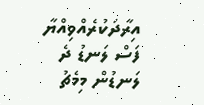އިރާދަކުރެއްވިއްޔާ ފަސް ލަނޑު ދެ ލަނޑުން މިމެޗު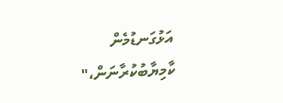އަޅުގަނޑުމެން ކާމިޔާބުކުރާނަން،"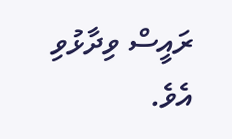ރައީސް ވިދާޅުވި އެވެ.